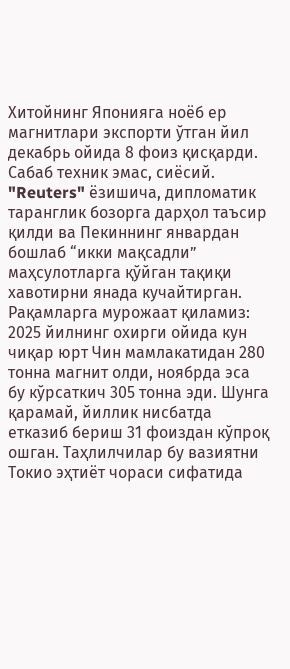Хитойнинг Японияга ноёб ер магнитлари экспорти ўтган йил декабрь ойида 8 фоиз қисқарди. Сабаб техник эмас, сиёсий. "Reuters" ёзишича, дипломатик таранглик бозорга дарҳол таъсир қилди ва Пекиннинг январдан бошлаб “икки мақсадли” маҳсулотларга қўйган тақиқи хавотирни янада кучайтирган.
Рақамларга мурожаат қиламиз: 2025 йилнинг охирги ойида кун чиқар юрт Чин мамлакатидан 280 тонна магнит олди, ноябрда эса бу кўрсаткич 305 тонна эди. Шунга қарамай, йиллик нисбатда етказиб бериш 31 фоиздан кўпроқ ошган. Таҳлилчилар бу вазиятни Токио эҳтиёт чораси сифатида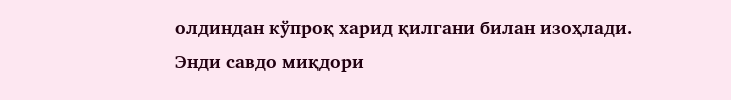олдиндан кўпроқ харид қилгани билан изоҳлади.
Энди савдо миқдори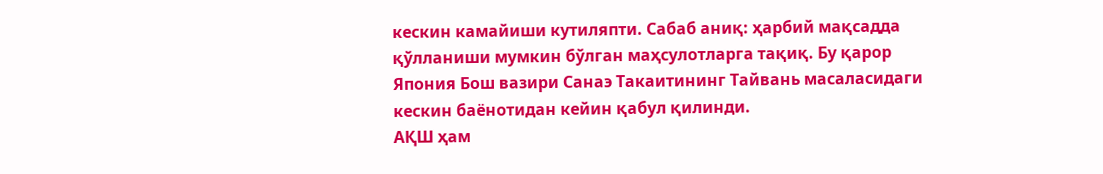кескин камайиши кутиляпти. Сабаб аниқ: ҳарбий мақсадда қўлланиши мумкин бўлган маҳсулотларга тақиқ. Бу қарор Япония Бош вазири Санаэ Такаитининг Тайвань масаласидаги кескин баёнотидан кейин қабул қилинди.
АҚШ ҳам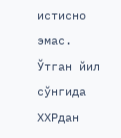истисно эмас. Ўтган йил сўнгида ХХРдан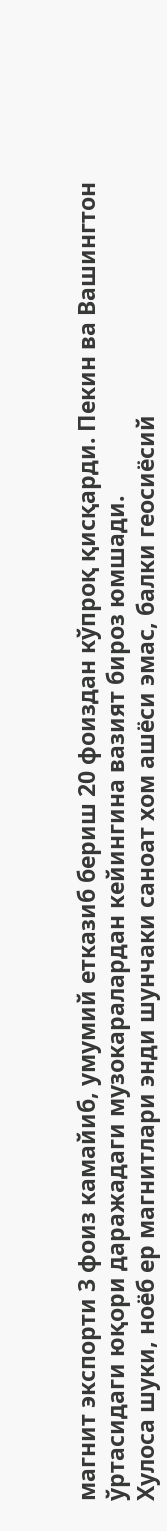магнит экспорти 3 фоиз камайиб, умумий етказиб бериш 20 фоиздан кўпроқ қисқарди. Пекин ва Вашингтон ўртасидаги юқори даражадаги музокаралардан кейингина вазият бироз юмшади.
Хулоса шуки, ноёб ер магнитлари энди шунчаки саноат хом ашёси эмас, балки геосиёсий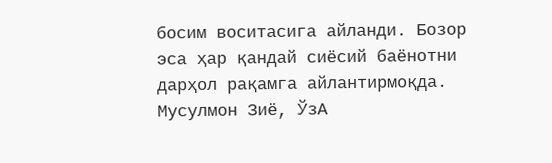босим воситасига айланди. Бозор эса ҳар қандай сиёсий баёнотни дарҳол рақамга айлантирмоқда.
Мусулмон Зиё, ЎзА